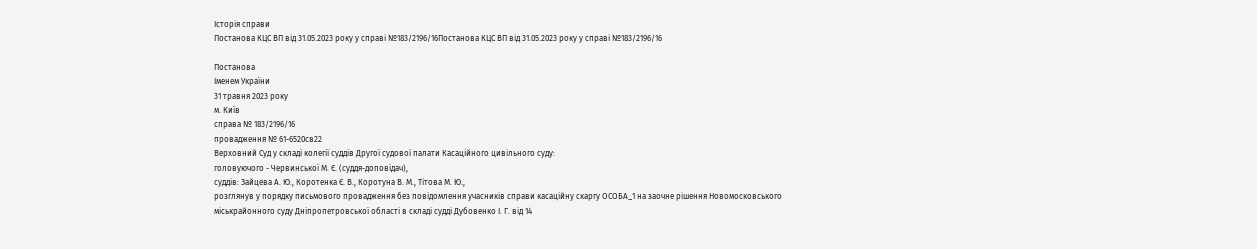Історія справи
Постанова КЦС ВП від 31.05.2023 року у справі №183/2196/16Постанова КЦС ВП від 31.05.2023 року у справі №183/2196/16

Постанова
Іменем України
31 травня 2023 року
м. Київ
справа № 183/2196/16
провадження № 61-6520св22
Верховний Суд у складі колегії суддів Другої судової палати Касаційного цивільного суду:
головуючого - Червинської М. Є. (суддя-доповідач),
суддів: Зайцева А. Ю., Коротенка Є. В., Коротуна В. М., Тітова М. Ю.,
розглянув у порядку письмового провадження без повідомлення учасників справи касаційну скаргу ОСОБА_1 на заочне рішення Новомосковського міськрайонного суду Дніпропетровської області в складі судді Дубовенко І. Г. від 14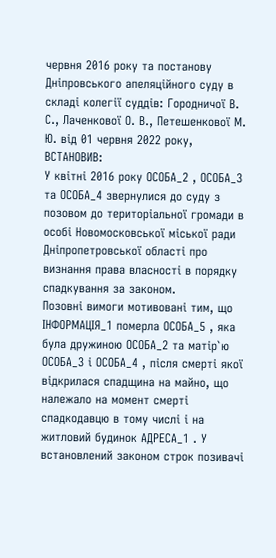червня 2016 року та постанову Дніпровського апеляційного суду в складі колегії суддів: Городничої В. С., Лаченкової О. В., Петешенкової М. Ю. від 01 червня 2022 року,
ВСТАНОВИВ:
У квітні 2016 року ОСОБА_2 , ОСОБА_3 та ОСОБА_4 звернулися до суду з позовом до територіальної громади в особі Новомосковської міської ради Дніпропетровської області про визнання права власності в порядку спадкування за законом.
Позовні вимоги мотивовані тим, що ІНФОРМАЦІЯ_1 померла ОСОБА_5 , яка була дружиною ОСОБА_2 та матір`ю ОСОБА_3 і ОСОБА_4 , після смерті якої відкрилася спадщина на майно, що належало на момент смерті спадкодавцю в тому числі і на житловий будинок АДРЕСА_1 . У встановлений законом строк позивачі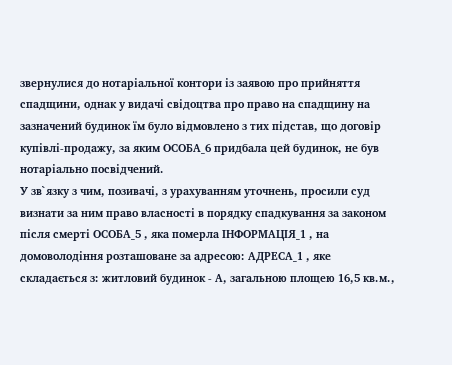звернулися до нотаріальної контори із заявою про прийняття спадщини, однак у видачі свідоцтва про право на спадщину на зазначений будинок їм було відмовлено з тих підстав, що договір купівлі-продажу, за яким ОСОБА_6 придбала цей будинок, не був нотаріально посвідчений.
У зв`язку з чим, позивачі, з урахуванням уточнень, просили суд визнати за ним право власності в порядку спадкування за законом після смерті ОСОБА_5 , яка померла ІНФОРМАЦІЯ_1 , на домоволодіння розташоване за адресою: АДРЕСА_1 , яке складається з: житловий будинок - А, загальною площею 16,5 кв.м.,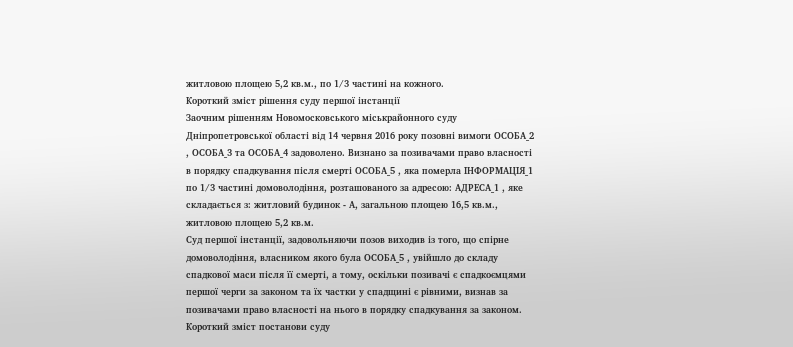житловою площею 5,2 кв.м., по 1/3 частині на кожного.
Короткий зміст рішення суду першої інстанції
Заочним рішенням Новомосковського міськрайонного суду Дніпропетровської області від 14 червня 2016 року позовні вимоги ОСОБА_2 , ОСОБА_3 та ОСОБА_4 задоволено. Визнано за позивачами право власності в порядку спадкування після смерті ОСОБА_5 , яка померла ІНФОРМАЦІЯ_1 по 1/3 частині домоволодіння, розташованого за адресою: АДРЕСА_1 , яке складається з: житловий будинок - А, загальною площею 16,5 кв.м., житловою площею 5,2 кв.м.
Суд першої інстанції, задовольняючи позов виходив із того, що спірне домоволодіння, власником якого була ОСОБА_5 , увійшло до складу спадкової маси після її смерті, а тому, оскільки позивачі є спадкоємцями першої черги за законом та їх частки у спадщині є рівними, визнав за позивачами право власності на нього в порядку спадкування за законом.
Короткий зміст постанови суду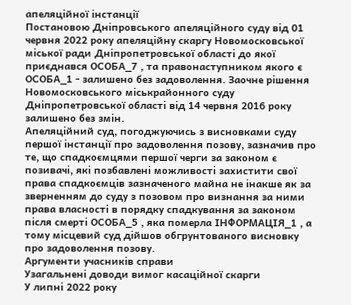апеляційної інстанції
Постановою Дніпровського апеляційного суду від 01 червня 2022 року апеляційну скаргу Новомосковської міської ради Дніпропетровської області до якої приєднався ОСОБА_7 , та правонаступником якого є ОСОБА_1 - залишено без задоволення. Заочне рішення Новомосковського міськрайонного суду Дніпропетровської області від 14 червня 2016 року залишено без змін.
Апеляційний суд, погоджуючись з висновками суду першої інстанції про задоволення позову, зазначив про те, що спадкоємцями першої черги за законом є позивачі, які позбавлені можливості захистити свої права спадкоємців зазначеного майна не інакше як за зверненням до суду з позовом про визнання за ними права власності в порядку спадкування за законом після смерті ОСОБА_5 , яка померла ІНФОРМАЦІЯ_1 , а тому місцевий суд дійшов обгрунтованого висновку про задоволення позову.
Аргументи учасників справи
Узагальнені доводи вимог касаційної скарги
У липні 2022 року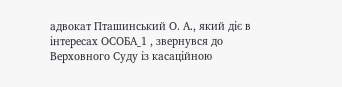адвокат Пташинський О. А., який діє в інтересах ОСОБА_1 , звернувся до Верховного Суду із касаційною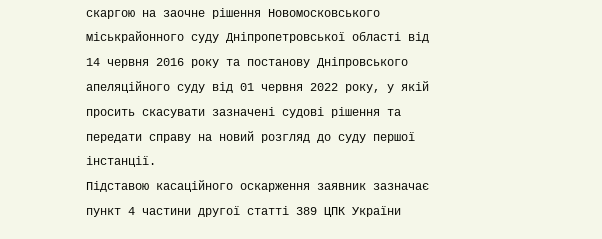скаргою на заочне рішення Новомосковського міськрайонного суду Дніпропетровської області від 14 червня 2016 року та постанову Дніпровського апеляційного суду від 01 червня 2022 року, у якій просить скасувати зазначені судові рішення та передати справу на новий розгляд до суду першої інстанції.
Підставою касаційного оскарження заявник зазначає пункт 4 частини другої статті 389 ЦПК України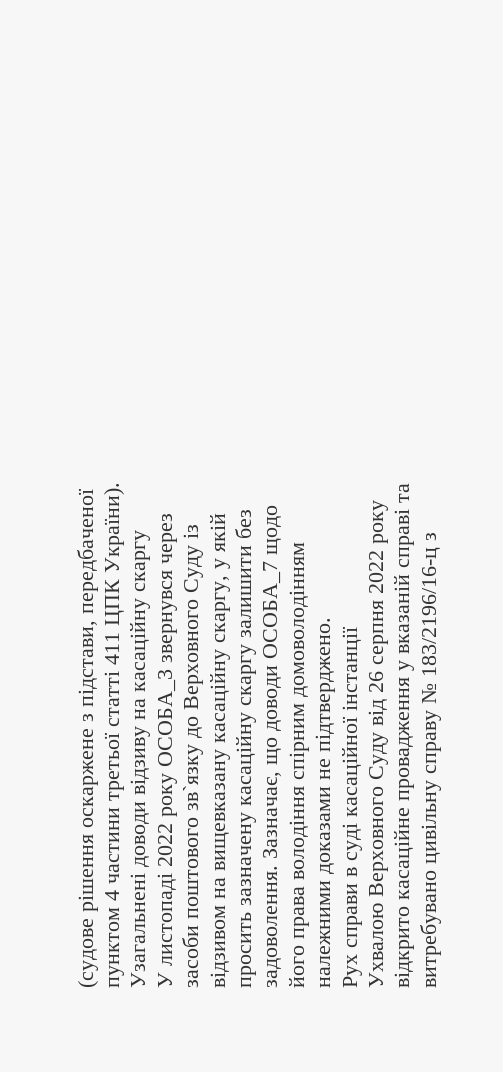(судове рішення оскаржене з підстави, передбаченої пунктом 4 частини третьої статті 411 ЦПК України).
Узагальнені доводи відзиву на касаційну скаргу
У листопаді 2022 року ОСОБА_3 звернувся через засоби поштового зв`язку до Верховного Суду із відзивом на вищевказану касаційну скаргу, у якій просить зазначену касаційну скаргу залишити без задоволення. Зазначає, що доводи ОСОБА_7 щодо його права володіння спірним домоволодінням належними доказами не підтверджено.
Рух справи в суді касаційної інстанції
Ухвалою Верховного Суду від 26 серпня 2022 року відкрито касаційне провадження у вказаній справі та витребувано цивільну справу № 183/2196/16-ц з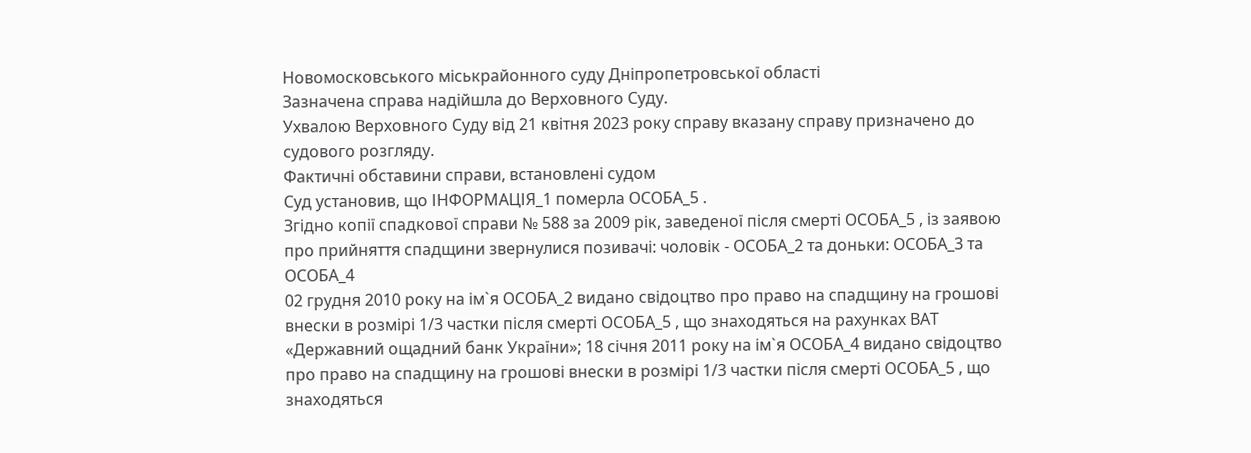Новомосковського міськрайонного суду Дніпропетровської області
Зазначена справа надійшла до Верховного Суду.
Ухвалою Верховного Суду від 21 квітня 2023 року справу вказану справу призначено до судового розгляду.
Фактичні обставини справи, встановлені судом
Суд установив, що ІНФОРМАЦІЯ_1 померла ОСОБА_5 .
Згідно копії спадкової справи № 588 за 2009 рік, заведеної після смерті ОСОБА_5 , із заявою про прийняття спадщини звернулися позивачі: чоловік - ОСОБА_2 та доньки: ОСОБА_3 та ОСОБА_4
02 грудня 2010 року на ім`я ОСОБА_2 видано свідоцтво про право на спадщину на грошові внески в розмірі 1/3 частки після смерті ОСОБА_5 , що знаходяться на рахунках ВАТ «Державний ощадний банк України»; 18 січня 2011 року на ім`я ОСОБА_4 видано свідоцтво про право на спадщину на грошові внески в розмірі 1/3 частки після смерті ОСОБА_5 , що знаходяться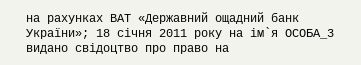на рахунках ВАТ «Державний ощадний банк України»; 18 січня 2011 року на ім`я ОСОБА_3 видано свідоцтво про право на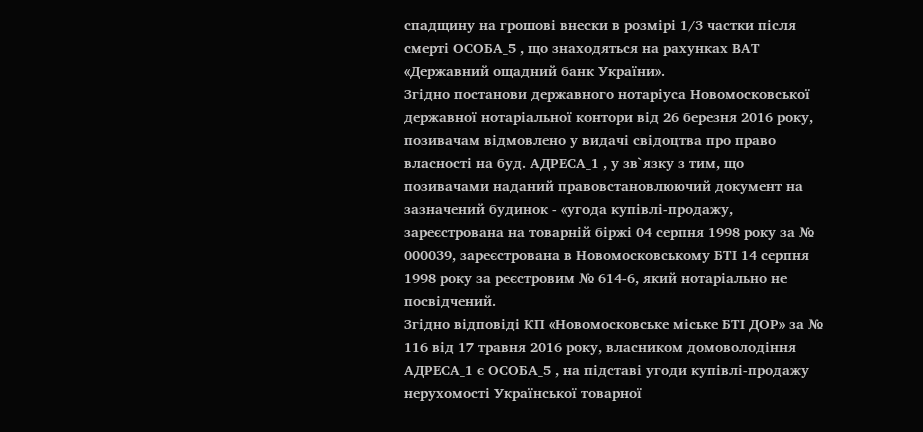спадщину на грошові внески в розмірі 1/3 частки після смерті ОСОБА_5 , що знаходяться на рахунках ВАТ «Державний ощадний банк України».
Згідно постанови державного нотаріуса Новомосковської державної нотаріальної контори від 26 березня 2016 року, позивачам відмовлено у видачі свідоцтва про право власності на буд. АДРЕСА_1 , у зв`язку з тим, що позивачами наданий правовстановлюючий документ на зазначений будинок - «угода купівлі-продажу, зареєстрована на товарній біржі 04 серпня 1998 року за № 000039, зареєстрована в Новомосковському БТІ 14 серпня 1998 року за реєстровим № 614-6, який нотаріально не посвідчений.
Згідно відповіді КП «Новомосковське міське БТІ ДОР» за № 116 від 17 травня 2016 року, власником домоволодіння АДРЕСА_1 є ОСОБА_5 , на підставі угоди купівлі-продажу нерухомості Української товарної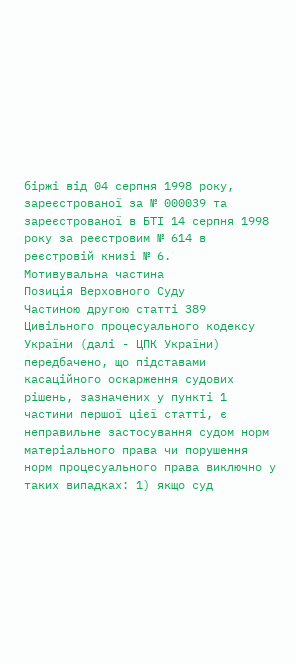біржі від 04 серпня 1998 року, зареєстрованої за № 000039 та зареєстрованої в БТІ 14 серпня 1998 року за реєстровим № 614 в реєстровій книзі № 6.
Мотивувальна частина
Позиція Верховного Суду
Частиною другою статті 389 Цивільного процесуального кодексу України (далі - ЦПК України) передбачено, що підставами касаційного оскарження судових рішень, зазначених у пункті 1 частини першої цієї статті, є неправильне застосування судом норм матеріального права чи порушення норм процесуального права виключно у таких випадках: 1) якщо суд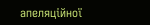апеляційної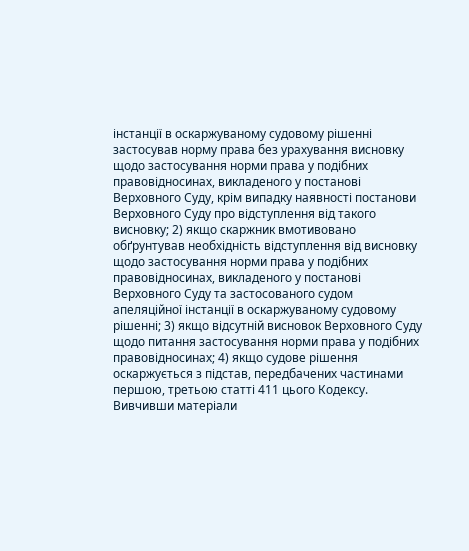інстанції в оскаржуваному судовому рішенні застосував норму права без урахування висновку щодо застосування норми права у подібних правовідносинах, викладеного у постанові Верховного Суду, крім випадку наявності постанови Верховного Суду про відступлення від такого висновку; 2) якщо скаржник вмотивовано обґрунтував необхідність відступлення від висновку щодо застосування норми права у подібних правовідносинах, викладеного у постанові Верховного Суду та застосованого судом апеляційної інстанції в оскаржуваному судовому рішенні; 3) якщо відсутній висновок Верховного Суду щодо питання застосування норми права у подібних правовідносинах; 4) якщо судове рішення оскаржується з підстав, передбачених частинами першою, третьою статті 411 цього Кодексу.
Вивчивши матеріали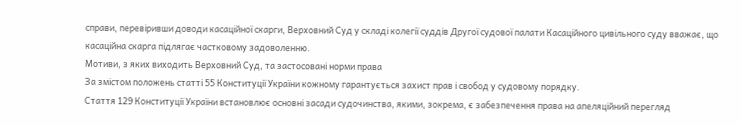справи, перевіривши доводи касаційної скарги, Верховний Суд у складі колегії суддів Другої судової палати Касаційного цивільного суду вважає, що касаційна скарга підлягає частковому задоволенню.
Мотиви, з яких виходить Верховний Суд, та застосовані норми права
За змістом положень статті 55 Конституції України кожному гарантується захист прав і свобод у судовому порядку.
Стаття 129 Конституції України встановлює основні засади судочинства, якими, зокрема, є забезпечення права на апеляційний перегляд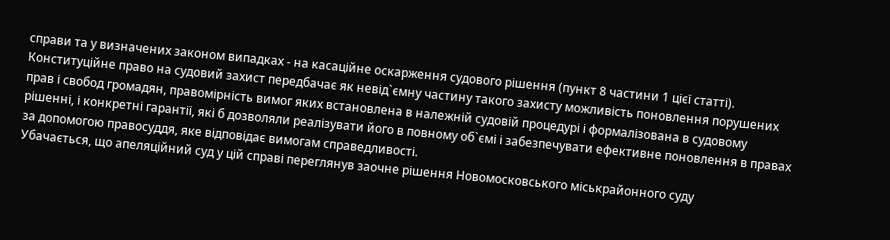справи та у визначених законом випадках - на касаційне оскарження судового рішення (пункт 8 частини 1 цієї статті).
Конституційне право на судовий захист передбачає як невід`ємну частину такого захисту можливість поновлення порушених прав і свобод громадян, правомірність вимог яких встановлена в належній судовій процедурі і формалізована в судовому рішенні, і конкретні гарантії, які б дозволяли реалізувати його в повному об`ємі і забезпечувати ефективне поновлення в правах за допомогою правосуддя, яке відповідає вимогам справедливості.
Убачається, що апеляційний суд у цій справі переглянув заочне рішення Новомосковського міськрайонного суду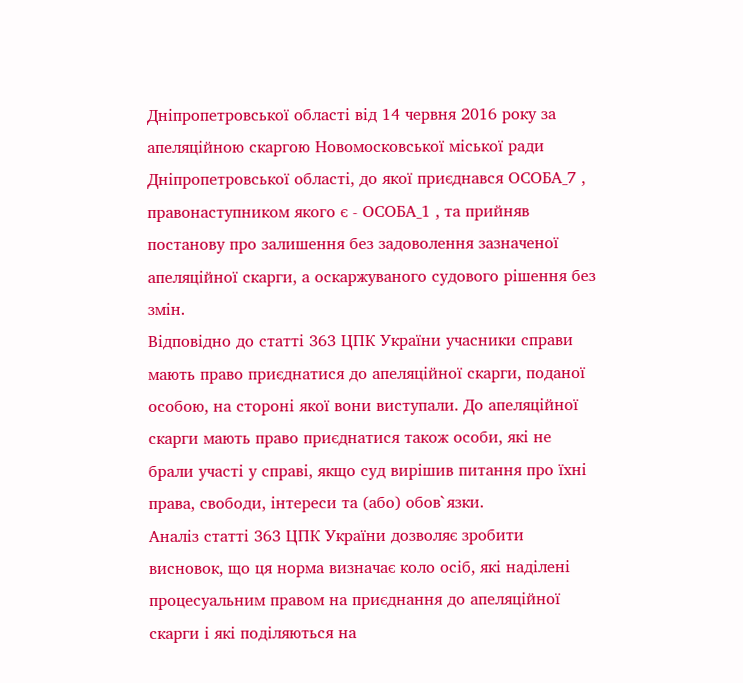Дніпропетровської області від 14 червня 2016 року за апеляційною скаргою Новомосковської міської ради Дніпропетровської області, до якої приєднався ОСОБА_7 , правонаступником якого є - ОСОБА_1 , та прийняв постанову про залишення без задоволення зазначеної апеляційної скарги, а оскаржуваного судового рішення без змін.
Відповідно до статті 363 ЦПК України учасники справи мають право приєднатися до апеляційної скарги, поданої особою, на стороні якої вони виступали. До апеляційної скарги мають право приєднатися також особи, які не брали участі у справі, якщо суд вирішив питання про їхні права, свободи, інтереси та (або) обов`язки.
Аналіз статті 363 ЦПК України дозволяє зробити висновок, що ця норма визначає коло осіб, які наділені процесуальним правом на приєднання до апеляційної скарги і які поділяються на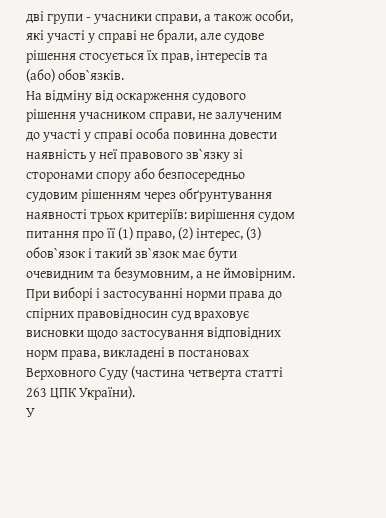дві групи - учасники справи, а також особи, які участі у справі не брали, але судове рішення стосується їх прав, інтересів та (або) обов`язків.
На відміну від оскарження судового рішення учасником справи, не залученим до участі у справі особа повинна довести наявність у неї правового зв`язку зі сторонами спору або безпосередньо судовим рішенням через обґрунтування наявності трьох критеріїв: вирішення судом питання про її (1) право, (2) інтерес, (3) обов`язок і такий зв`язок має бути очевидним та безумовним, а не ймовірним.
При виборі і застосуванні норми права до спірних правовідносин суд враховує висновки щодо застосування відповідних норм права, викладені в постановах Верховного Суду (частина четверта статті 263 ЦПК України).
У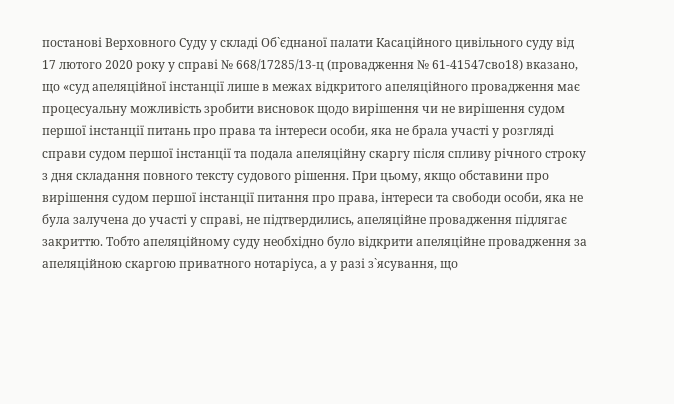постанові Верховного Суду у складі Об`єднаної палати Касаційного цивільного суду від 17 лютого 2020 року у справі № 668/17285/13-ц (провадження № 61-41547сво18) вказано, що «суд апеляційної інстанції лише в межах відкритого апеляційного провадження має процесуальну можливість зробити висновок щодо вирішення чи не вирішення судом першої інстанції питань про права та інтереси особи, яка не брала участі у розгляді справи судом першої інстанції та подала апеляційну скаргу після спливу річного строку з дня складання повного тексту судового рішення. При цьому, якщо обставини про вирішення судом першої інстанції питання про права, інтереси та свободи особи, яка не була залучена до участі у справі, не підтвердились, апеляційне провадження підлягає закриттю. Тобто апеляційному суду необхідно було відкрити апеляційне провадження за апеляційною скаргою приватного нотаріуса, а у разі з`ясування, що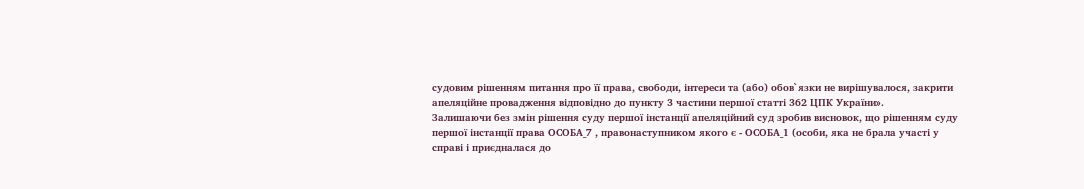судовим рішенням питання про її права, свободи, інтереси та (або) обов`язки не вирішувалося, закрити апеляційне провадження відповідно до пункту 3 частини першої статті 362 ЦПК України».
Залишаючи без змін рішення суду першої інстанції апеляційний суд зробив висновок, що рішенням суду першої інстанції права ОСОБА_7 , правонаступником якого є - ОСОБА_1 (особи, яка не брала участі у справі і приєдналася до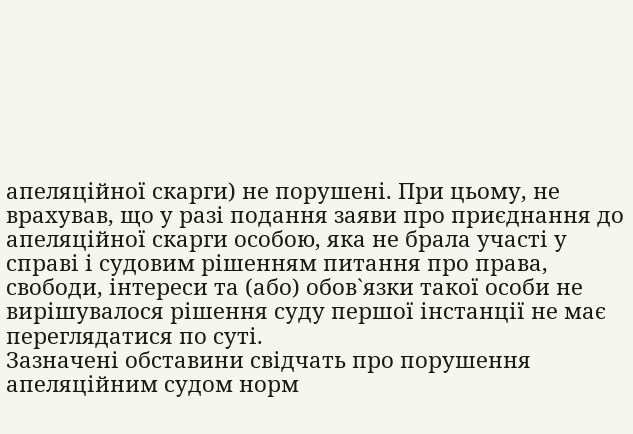апеляційної скарги) не порушені. При цьому, не врахував, що у разі подання заяви про приєднання до апеляційної скарги особою, яка не брала участі у справі і судовим рішенням питання про права, свободи, інтереси та (або) обов`язки такої особи не вирішувалося рішення суду першої інстанції не має переглядатися по суті.
Зазначені обставини свідчать про порушення апеляційним судом норм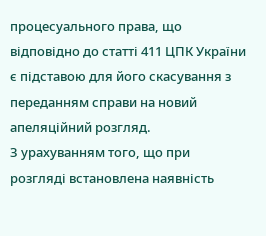процесуального права, що відповідно до статті 411 ЦПК України є підставою для його скасування з переданням справи на новий апеляційний розгляд.
З урахуванням того, що при розгляді встановлена наявність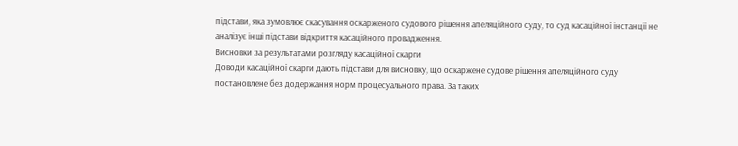підстави, яка зумовлює скасування оскарженого судового рішення апеляційного суду, то суд касаційної інстанції не аналізує інші підстави відкриття касаційного провадження.
Висновки за результатами розгляду касаційної скарги
Доводи касаційної скарги дають підстави для висновку, що оскаржене судове рішення апеляційного суду постановлене без додержання норм процесуального права. За таких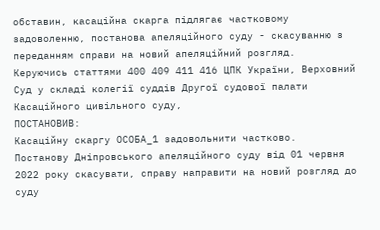обставин, касаційна скарга підлягає частковому задоволенню, постанова апеляційного суду - скасуванню з переданням справи на новий апеляційний розгляд.
Керуючись статтями 400 409 411 416 ЦПК України, Верховний Суд у складі колегії суддів Другої судової палати Касаційного цивільного суду,
ПОСТАНОВИВ:
Касаційну скаргу ОСОБА_1 задовольнити частково.
Постанову Дніпровського апеляційного суду від 01 червня 2022 року скасувати, справу направити на новий розгляд до суду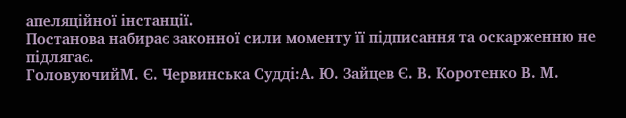апеляційної інстанції.
Постанова набирає законної сили моменту її підписання та оскарженню не підлягає.
ГоловуючийМ. Є. Червинська Судді:А. Ю. Зайцев Є. В. Коротенко В. М.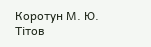Коротун М. Ю. Тітов